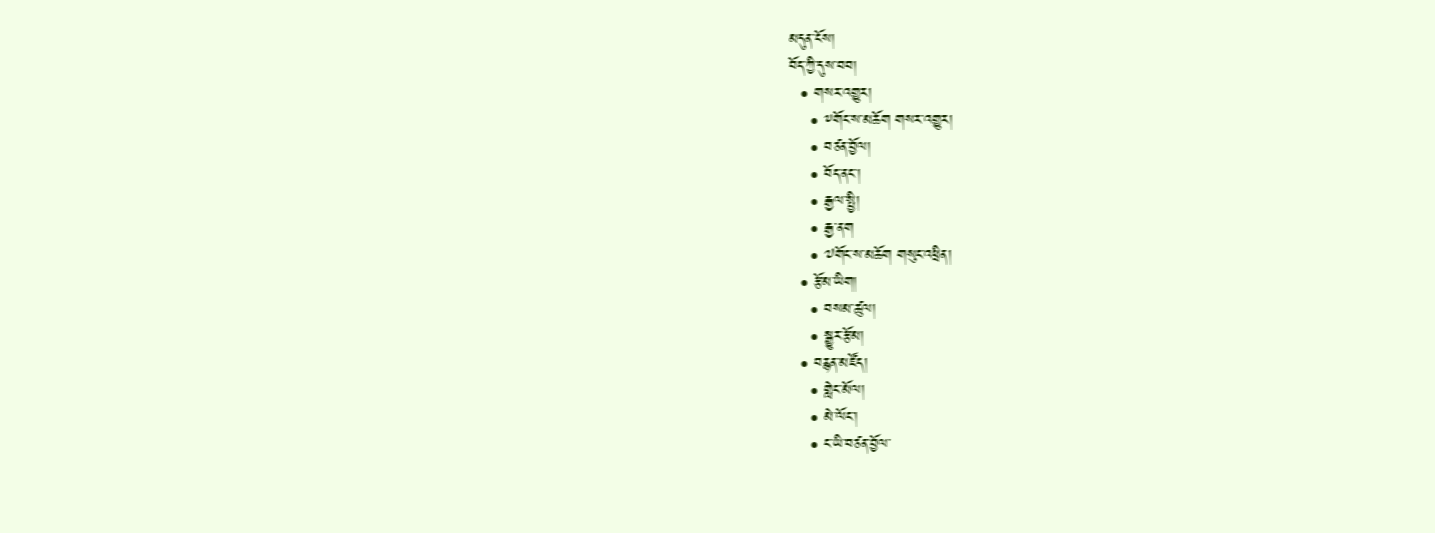མདུན་ངོས།
བོད་ཀྱི་དུས་བབ།
  • གསར་འགྱུར།
    • ༸གོང་ས་མཆོག གསར་འགྱུར།
    • བཙན་བྱོལ།
    • བོད་ནང་།
    • རྒྱལ་སྤྱི།
    • རྒྱ་ནག
    • ༧གོང་ས་མཆོག གསུང་འཕྲིན།
  • རྩོམ་ཡིག།
    • བསམ་ཚུལ།
    • སྒྱུར་རྩོམ།
  • བརྙན་མཛོད།
    • གླེང་མོལ།
    • མེ་ལོང་།
    • ང་ཡི་བཙན་བྱོལ་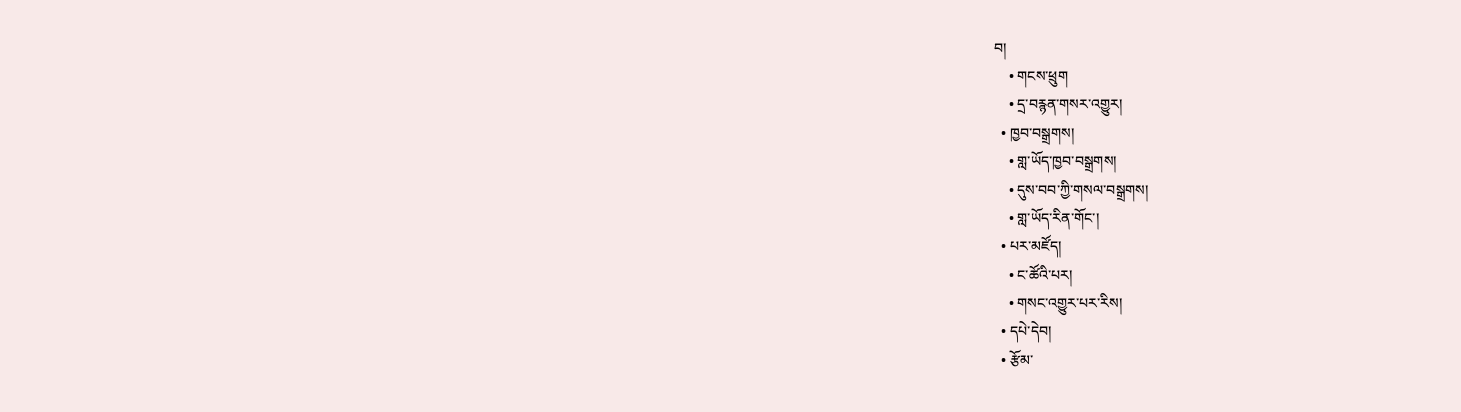བ།
    • གངས་ཕྲུག
    • དྲ་བརྙན་གསར་འགྱུར།
  • ཁྱབ་བསྒྲགས།
    • གླ་ཡོད་ཁྱབ་བསྒྲགས།
    • དུས་བབ་ཀྱི་གསལ་བསྒྲགས།
    • གླ་ཡོད་རིན་གོང་།
  • པར་མཛོད།
    • ང་ཚོའི་པར།
    • གསང་འགྱུར་པར་རིས།
  • དཔེ་དེབ།
  • རྩོམ་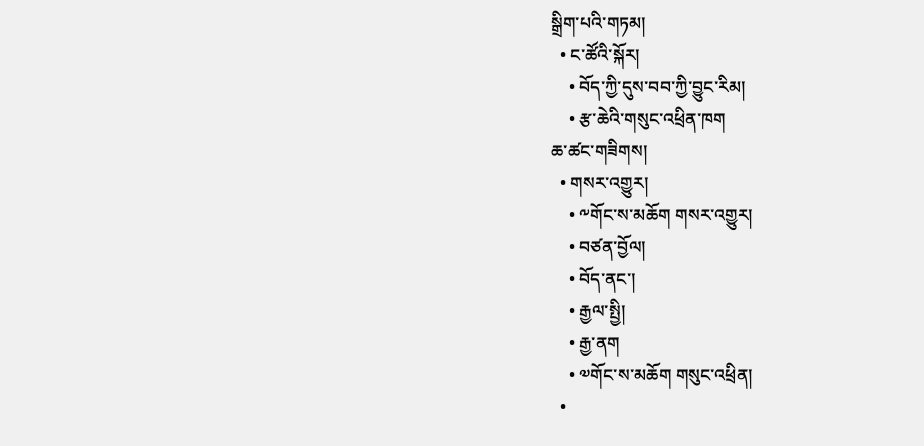སྒྲིག་པའི་གཏམ།
  • ང་ཚོའི་སྐོར།
    • བོད་ཀྱི་དུས་བབ་ཀྱི་བྱུང་རིམ།
    • རྩ་ཆེའི་གསུང་འཕྲིན་ཁག
ཆ་ཚང་གཟིགས།
  • གསར་འགྱུར།
    • ༸གོང་ས་མཆོག གསར་འགྱུར།
    • བཙན་བྱོལ།
    • བོད་ནང་།
    • རྒྱལ་སྤྱི།
    • རྒྱ་ནག
    • ༧གོང་ས་མཆོག གསུང་འཕྲིན།
  •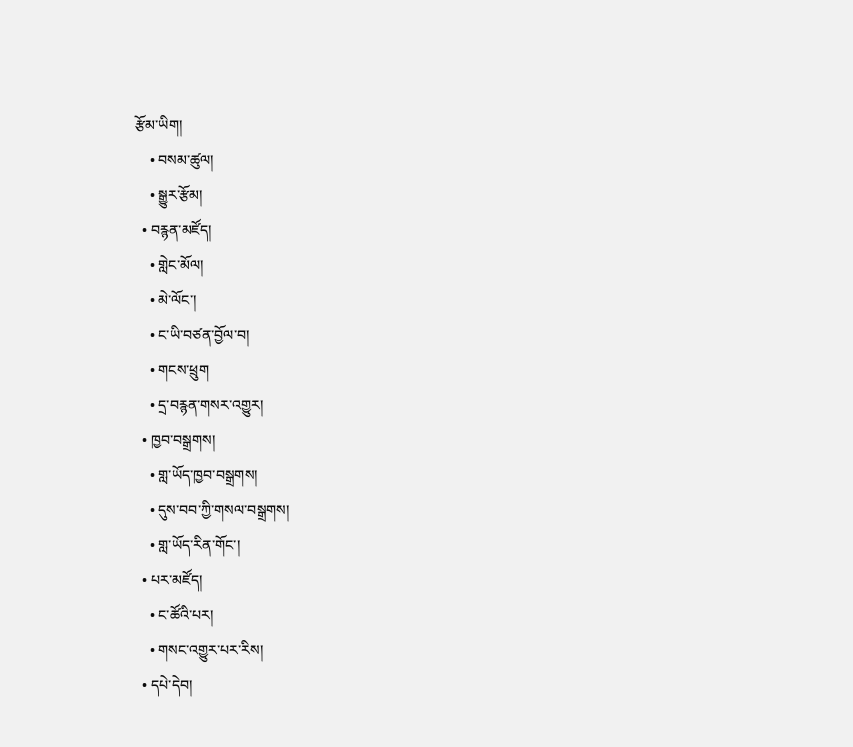རྩོམ་ཡིག།
    • བསམ་ཚུལ།
    • སྒྱུར་རྩོམ།
  • བརྙན་མཛོད།
    • གླེང་མོལ།
    • མེ་ལོང་།
    • ང་ཡི་བཙན་བྱོལ་བ།
    • གངས་ཕྲུག
    • དྲ་བརྙན་གསར་འགྱུར།
  • ཁྱབ་བསྒྲགས།
    • གླ་ཡོད་ཁྱབ་བསྒྲགས།
    • དུས་བབ་ཀྱི་གསལ་བསྒྲགས།
    • གླ་ཡོད་རིན་གོང་།
  • པར་མཛོད།
    • ང་ཚོའི་པར།
    • གསང་འགྱུར་པར་རིས།
  • དཔེ་དེབ།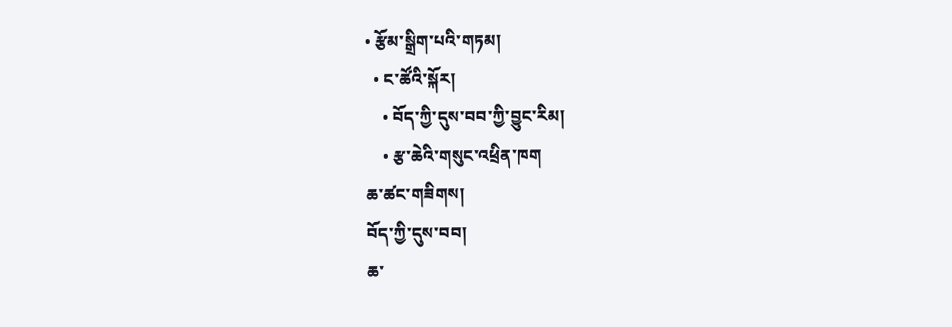• རྩོམ་སྒྲིག་པའི་གཏམ།
  • ང་ཚོའི་སྐོར།
    • བོད་ཀྱི་དུས་བབ་ཀྱི་བྱུང་རིམ།
    • རྩ་ཆེའི་གསུང་འཕྲིན་ཁག
ཆ་ཚང་གཟིགས།
བོད་ཀྱི་དུས་བབ།
ཆ་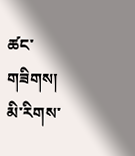ཚང་གཟིགས།
མི་རིགས་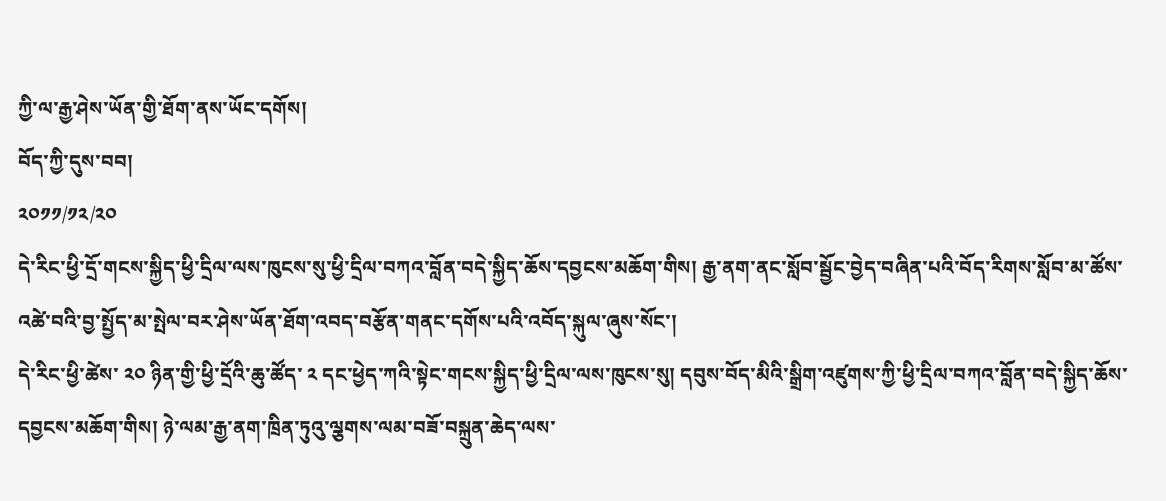ཀྱི་ལ་རྒྱ་ཤེས་ཡོན་གྱི་ཐོག་ནས་ཡོང་དགོས།
བོད་ཀྱི་དུས་བབ།
༢༠༡༡/༡༢/༢༠
དེ་རིང་ཕྱི་དྲོ་གངས་སྐྱིད་ཕྱི་དྲིལ་ལས་ཁུངས་སུ་ཕྱི་དྲིལ་བཀའ་བློན་བདེ་སྐྱིད་ཆོས་དབྱངས་མཆོག་གིས། རྒྱ་ནག་ནང་སློབ་སྦྱོང་བྱེད་བཞིན་པའི་བོད་རིགས་སློབ་མ་ཚོས་འཚེ་བའི་བྱ་སྤྱོད་མ་སྤེལ་བར་ཤེས་ཡོན་ཐོག་འབད་བརྩོན་གནང་དགོས་པའི་འབོད་སྐུལ་ཞུས་སོང་།
དེ་རིང་ཕྱི་ཚེས་ ༢༠ ཉིན་གྱི་ཕྱི་དྲོའི་ཆུ་ཚོད་ ༢ དང་ཕྱེད་ཀའི་སྟེང་གངས་སྐྱིད་ཕྱི་དྲིལ་ལས་ཁུངས་སུ། དབུས་བོད་མིའི་སྒྲིག་འཛུགས་ཀྱི་ཕྱི་དྲིལ་བཀའ་བློན་བདེ་སྐྱིད་ཆོས་དབྱངས་མཆོག་གིས། ཉེ་ལམ་རྒྱ་ནག་ཁྲིན་ཏུའུ་ལྕགས་ལམ་བཟོ་བསྐྲུན་ཆེད་ལས་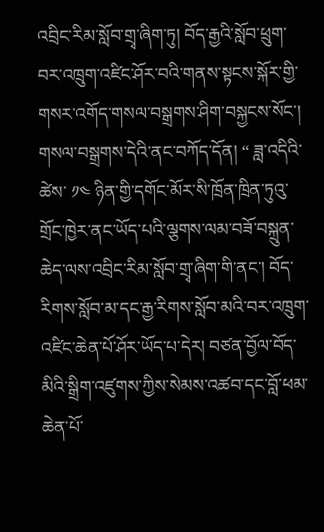འབྲིང་རིམ་སློབ་གྲྭ་ཞིག་ཏུ། བོད་རྒྱའི་སློབ་ཕྲུག་བར་འཁྲུག་འཛིང་ཤོར་བའི་གནས་སྟངས་སྐོར་གྱི་གསར་འགོད་གསལ་བསྒྲགས་ཤིག་བསྐྱངས་སོང་།
གསལ་བསྒྲགས་དེའི་ནང་བཀོད་དོན། “ ཟླ་འདིའི་ཚེས་ ༡༤ ཉིན་གྱི་དགོང་མོར་སི་ཁྲོན་ཁྲིན་ཏུའུ་གྲོང་ཁྱེར་ནང་ཡོད་པའི་ལྕགས་ལམ་བཟོ་བསྐྲུན་ཆེད་ལས་འབྲིང་རིམ་སློབ་གྲྭ་ཞིག་གི་ནང་། བོད་རིགས་སློབ་མ་དང་རྒྱ་རིགས་སློབ་མའི་བར་འཁྲུག་འཛིང་ཆེན་པོ་ཤོར་ཡོད་པ་དེར། བཙན་བྱོལ་བོད་མིའི་སྒྲིག་འཛུགས་ཀྱིས་སེམས་འཚབ་དང་བློ་ཕམ་ཆེན་པོ་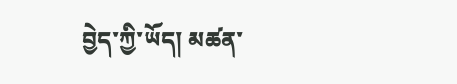བྱེད་ཀྱི་ཡོད། མཚན་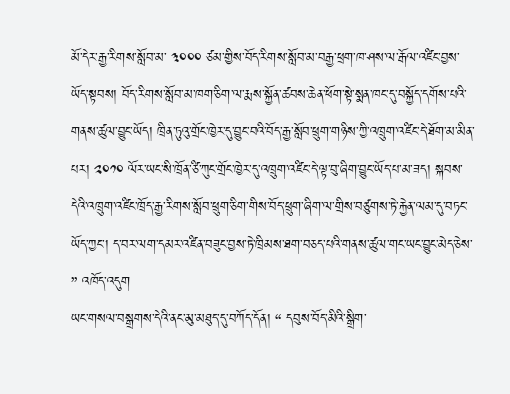མོ་དེར་རྒྱ་རིགས་སློབ་མ་ ༣༠༠༠ ཙམ་གྱིས་བོད་རིགས་སློབ་མ་བརྒྱ་ཕྲག་ཁ་ཤས་ལ་རྒོལ་འཛིང་བྱས་ཡོད་སྟབས། བོད་རིགས་སློབ་མ་ཁག་ཅིག་ལ་རྨས་སྐྱོན་ཚབས་ཆེན་ཕོག་སྟེ་སྨན་ཁང་དུ་བསྐྱོད་དགོས་པའི་གནས་ཚུལ་བྱུང་ཡོད། ཁྲིན་ཏུའུ་གྲོང་ཁྱེར་དུ་བྱུང་བའི་བོད་རྒྱ་སློབ་ཕྲུག་གཉིས་ཀྱི་འཁྲུག་འཛིང་དེ་ཐོག་མ་མིན་པར། ༢༠༡༠ ལོར་ཡང་སི་ཁྲོན་ཙི་ཀུང་གྲོང་ཁྱེར་དུ་འཁྲུག་འཛིང་དེ་ལྟ་བུ་ཞིག་བྱུང་ཡོད་པ་མ་ཟད། སྐབས་དེའི་འཁྲུག་འཛིང་ཁྲོད་རྒྱ་རིགས་སློབ་ཕྲུག་ཅིག་གིས་བོད་ཕྲུག་ཞིག་ལ་གྲིས་བཙུགས་ཏེ་རྐྱེན་ལམ་དུ་བཏང་ཡོད་ཀྱང་། ད་བར་ལག་དམར་འཛིན་བཟུང་བྱས་ཏེ་ཁྲིམས་ཐག་བཅད་པའི་གནས་ཚུལ་གང་ཡང་བྱུང་མེད་ཅེས་ ” འཁོད་འདུག
ཡང་གསལ་བསྒྲགས་དེའི་ནང་མུ་མཐུད་དུ་བཀོད་དོན། “ དབུས་བོད་མིའི་སྒྲིག་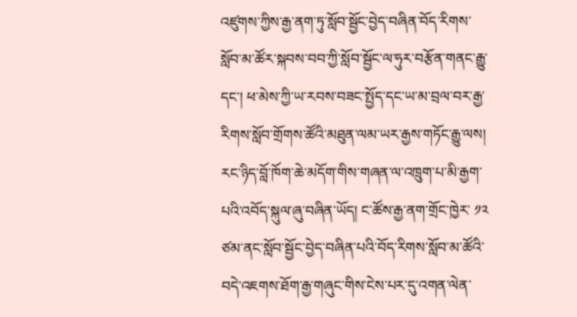འཛུགས་ཀྱིས་རྒྱ་ནག་ཏུ་སློབ་སྦྱོང་བྱེད་བཞིན་བོད་རིགས་སློབ་མ་ཚོར་སྐབས་བབ་ཀྱི་སློབ་སྦྱོང་ལ་ཧུར་བརྩོན་གནང་རྒྱུ་དང་། ཕ་མེས་ཀྱི་ཡ་རབས་བཟང་སྤྱོད་དང་ཡ་མ་བྲལ་བར་རྒྱ་རིགས་སློབ་གྲོགས་ཚོའི་མཐུན་ལམ་ཡར་རྒྱས་གཏོང་རྒྱུ་ལས། རང་ཉིད་བློ་ཁོག་ཆེ་མདོག་གིས་གཞན་ལ་འཁྲུག་པ་མི་རྒྱག་པའི་འབོད་སྐུལ་ཞུ་བཞིན་ཡོད། ང་ཚོས་རྒྱ་ནག་གྲོང་ཁྱེར་ ༡༢ ཙམ་ནང་སློབ་སྦྱོང་བྱེད་བཞིན་པའི་བོད་རིགས་སློབ་མ་ཚོའི་བདེ་འཇགས་ཐོག་རྒྱ་གཞུང་གིས་ངེས་པར་དུ་འགན་ལེན་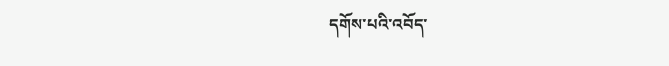དགོས་པའི་འབོད་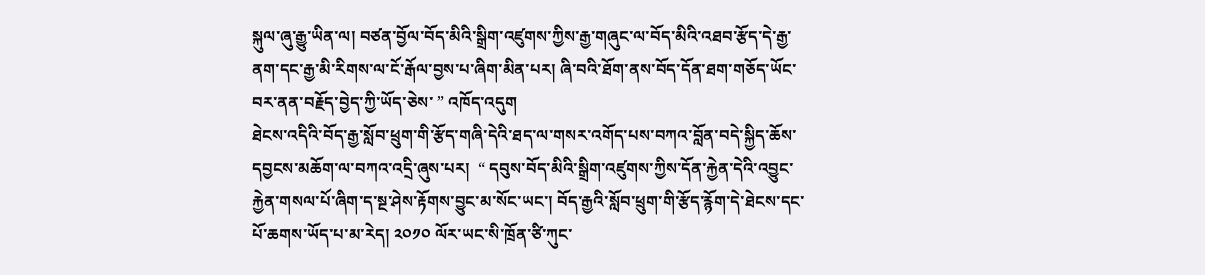སྐུལ་ཞུ་རྒྱུ་ཡིན་ལ། བཙན་བྱོལ་བོད་མིའི་སྒྲིག་འཛུགས་ཀྱིས་རྒྱ་གཞུང་ལ་བོད་མིའི་འཐབ་རྩོད་དེ་རྒྱ་ནག་དང་རྒྱ་མི་རིགས་ལ་ངོ་རྒོལ་བྱས་པ་ཞིག་མིན་པར། ཞི་བའི་ཐོག་ནས་བོད་དོན་ཐག་གཅོད་ཡོང་བར་ནན་བརྗོད་བྱེད་ཀྱི་ཡོད་ཅེས་ ” འཁོད་འདུག
ཐེངས་འདིའི་བོད་རྒྱ་སློབ་ཕྲུག་གི་རྩོད་གཞི་དེའི་ཐད་ལ་གསར་འགོད་པས་བཀའ་བློན་བདེ་སྐྱིད་ཆོས་དབྱངས་མཆོག་ལ་བཀའ་འདྲི་ཞུས་པར།  “ དབུས་བོད་མིའི་སྒྲིག་འཛུགས་ཀྱིས་དོན་རྐྱེན་དེའི་འབྱུང་རྐྱེན་གསལ་པོ་ཞིག་ད་སྔ་ཤེས་རྟོགས་བྱུང་མ་སོང་ཡང་། བོད་རྒྱའི་སློབ་ཕྲུག་གི་རྩོད་རྙོག་དེ་ཐེངས་དང་པོ་ཆགས་ཡོད་པ་མ་རེད། ༢༠༡༠ ལོར་ཡང་སི་ཁྲོན་ཙི་ཀུང་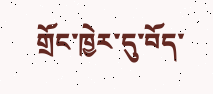གྲོང་ཁྱེར་དུ་བོད་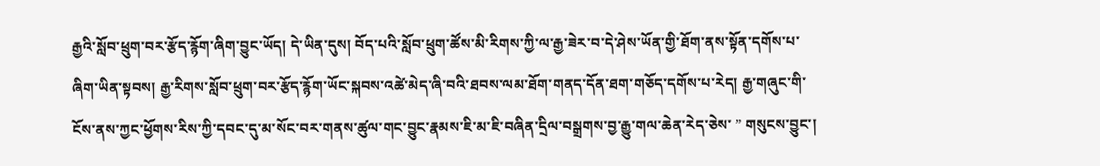རྒྱའི་སློབ་ཕྲུག་བར་རྩོད་རྙོག་ཞིག་བྱུང་ཡོད། དེ་ཡིན་དུས། བོད་པའི་སློབ་ཕྲུག་ཚོས་མི་རིགས་ཀྱི་ལ་རྒྱ་ཟེར་བ་དེ་ཤེས་ཡོན་གྱི་ཐོག་ནས་སྟོན་དགོས་པ་ཞིག་ཡིན་སྟབས། རྒྱ་རིགས་སློབ་ཕྲུག་བར་རྩོད་རྙོག་ཡོང་སྐབས་འཚེ་མེད་ཞི་བའི་ཐབས་ལམ་ཐོག་གནད་དོན་ཐག་གཅོད་དགོས་པ་རེད། རྒྱ་གཞུང་གི་ངོས་ནས་ཀྱང་ཕྱོགས་རིས་ཀྱི་དབང་དུ་མ་སོང་བར་གནས་ཚུལ་གང་བྱུང་རྣམས་ཇི་མ་ཇི་བཞིན་དྲིལ་བསྒྲགས་བྱ་རྒྱུ་གལ་ཆེན་རེད་ཅེས་ ” གསུངས་བྱུང་།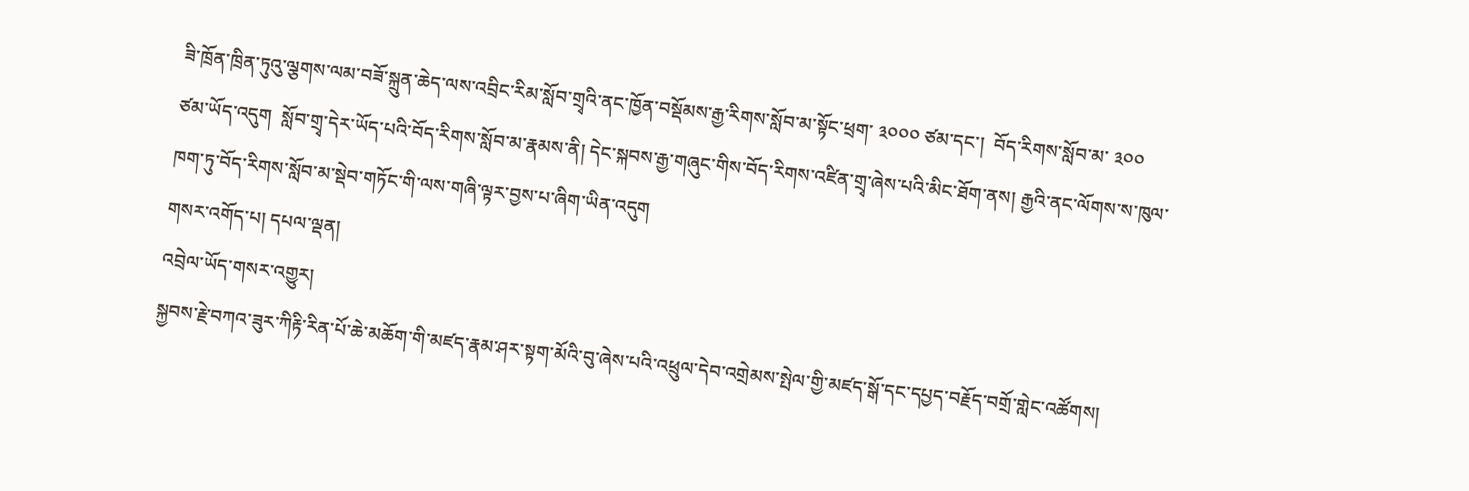ཟི་ཁྲོན་ཁྲིན་ཏུའུ་ལྕགས་ལམ་བཟོ་སྐྲུན་ཆེད་ལས་འབྲིང་རིམ་སློབ་གྲྭའི་ནང་ཁྱོན་བསྡོམས་རྒྱ་རིགས་སློབ་མ་སྟོང་ཕྲག་ ༣༠༠༠ ཙམ་དང་།  བོད་རིགས་སློབ་མ་ ༣༠༠ ཙམ་ཡོད་འདུག  སློབ་གྲྭ་དེར་ཡོད་པའི་བོད་རིགས་སློབ་མ་རྣམས་ནི། དེང་སྐབས་རྒྱ་གཞུང་གིས་བོད་རིགས་འཛིན་གྲྭ་ཞེས་པའི་མིང་ཐོག་ནས། རྒྱའི་ནང་ལོགས་ས་ཁུལ་ཁག་ཏུ་བོད་རིགས་སློབ་མ་སྡེབ་གཏོང་གི་ལས་གཞི་ལྟར་བྱས་པ་ཞིག་ཡིན་འདུག
གསར་འགོད་པ། དཔལ་ལྡན།
འབྲེལ་ཡོད་གསར་འགྱུར།
སྐྱབས་རྗེ་བཀའ་ཟུར་ཀིརྟི་རིན་པོ་ཆེ་མཆོག་གི་མཛད་རྣམ་ཤར་སྟག་མོའི་བུ་ཞེས་པའི་འཕྲུལ་དེབ་འགྲེམས་སྤེལ་གྱི་མཛད་སྒོ་དང་དཔྱད་བརྗོད་བགྲོ་གླེང་འཚོགས།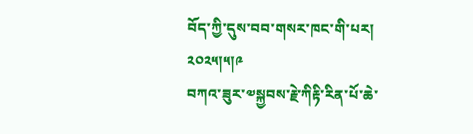བོད་ཀྱི་དུས་བབ་གསར་ཁང་གི་པར། ༢༠༢༥།༥།༩
བཀའ་ཟུར་༧སྐྱབས་རྗེ་ཀིརྟི་རིན་པོ་ཆེ་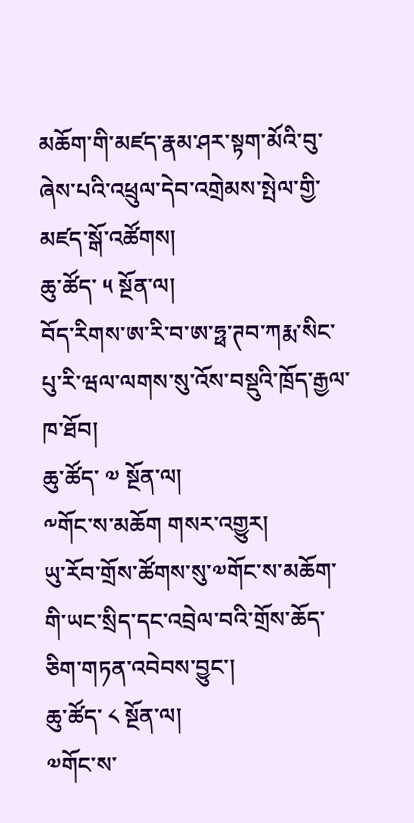མཆོག་གི་མཛད་རྣམ་ཤར་སྟག་མོའི་བུ་ཞེས་པའི་འཕྲུལ་དེབ་འགྲེམས་སྤེལ་གྱི་མཛད་སྒོ་འཚོགས།
ཆུ་ཚོད་ ༥ སྔོན་ལ།
བོད་རིགས་ཨ་རི་བ་ཨ་ཧྥ་ཊབ་ཀརྨ་སིང་པུ་རི་ཝལ་ལགས་སུ་འོས་བསྡུའི་ཁྲོད་རྒྱལ་ཁ་ཐོབ།
ཆུ་ཚོད་ ༧ སྔོན་ལ།
༸གོང་ས་མཆོག གསར་འགྱུར།
ཡུ་རོབ་གྲོས་ཚོགས་སུ་༧གོང་ས་མཆོག་གི་ཡང་སྲིད་དང་འབྲེལ་བའི་གྲོས་ཆོད་ཅིག་གཏན་འབེབས་བྱུང་།
ཆུ་ཚོད་ ༨ སྔོན་ལ།
༧གོང་ས་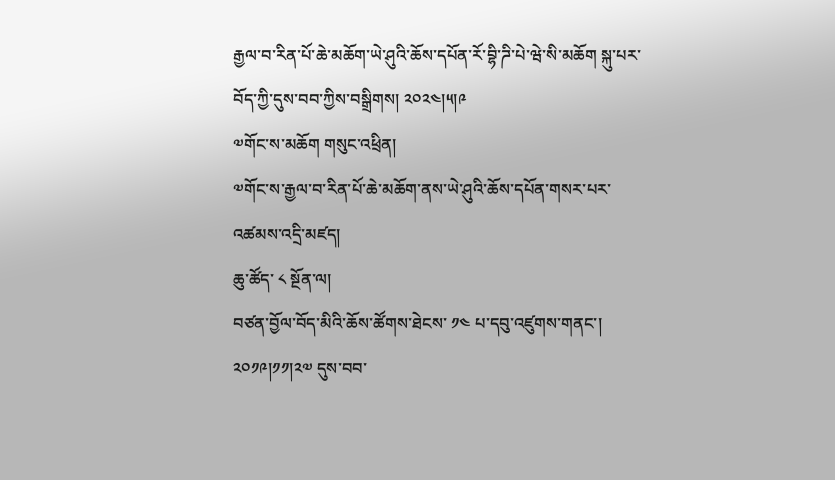རྒྱལ་བ་རིན་པོ་ཆེ་མཆོག་ཡེ་ཤུའི་ཆོས་དཔོན་རོ་བྷི་ཌི་པེ་ཝེ་སི་མཆོག སྐུ་པར་བོད་ཀྱི་དུས་བབ་ཀྱིས་བསྒྲིགས། ༢༠༢༤།༥།༩
༧གོང་ས་མཆོག གསུང་འཕྲིན།
༧གོང་ས་རྒྱལ་བ་རིན་པོ་ཆེ་མཆོག་ནས་ཡེ་ཤུའི་ཆོས་དཔོན་གསར་པར་འཚམས་འདྲི་མཛད།
ཆུ་ཚོད་ ༨ སྔོན་ལ།
བཙན་བྱོལ་བོད་མིའི་ཆོས་ཚོགས་ཐེངས་ ༡༤ པ་དབུ་འཛུགས་གནང་། ༢༠༡༩།༡༡།༢༧ དུས་བབ་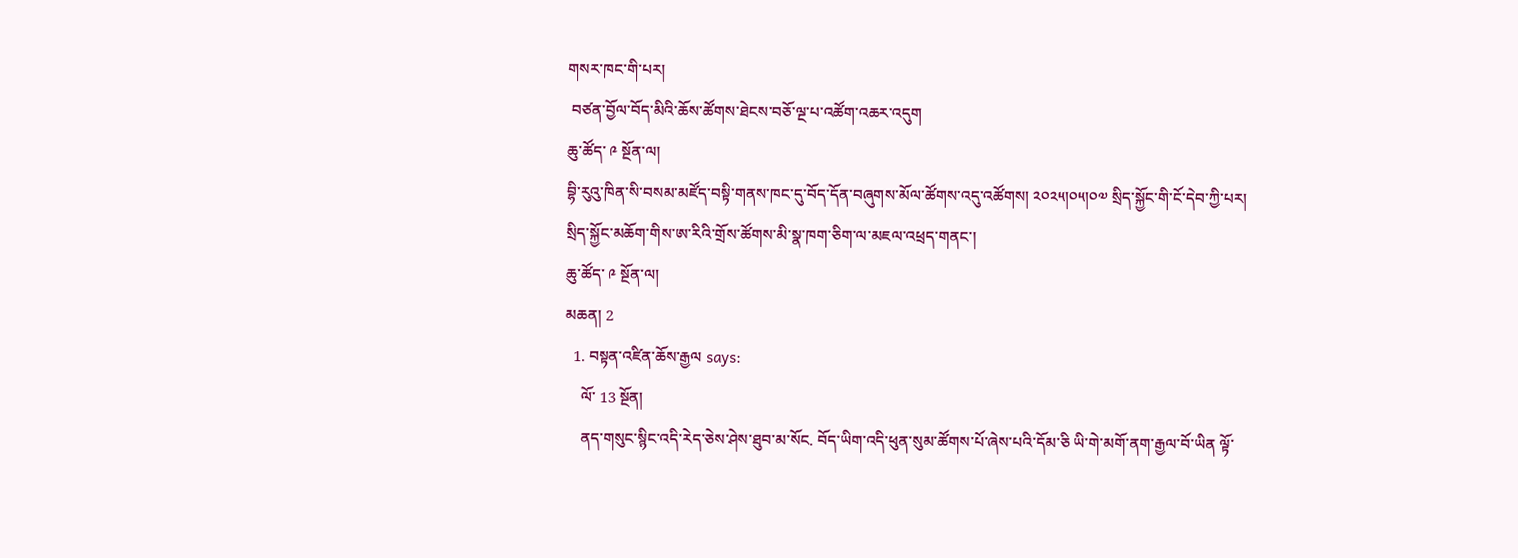གསར་ཁང་གི་པར།
 བཙན་བྱོལ་བོད་མིའི་ཆོས་ཚོགས་ཐེངས་བཅོ་ལྔ་པ་འཚོག་འཆར་འདུག
ཆུ་ཚོད་ ༩ སྔོན་ལ།
བྷི་རུའུ་ཁིན་སི་བསམ་མཛོད་བསྟི་གནས་ཁང་དུ་བོད་དོན་བཞུགས་མོལ་ཚོགས་འདུ་འཚོགས། ༢༠༢༥།༠༥།༠༧ སྲིད་སྐྱོང་གི་ངོ་དེབ་ཀྱི་པར།
སྲིད་སྐྱོང་མཆོག་གིས་ཨ་རིའི་གྲོས་ཚོགས་མི་སྣ་ཁག་ཅིག་ལ་མཇལ་འཕྲད་གནང་།
ཆུ་ཚོད་ ༩ སྔོན་ལ།
མཆན། 2
  1. བསྟན་འཛིན་ཆོས་རྒྱལ says:
    ལོ་ 13 སྔོན།
    ནད་གསུང་སྙིང་འདི་རེད་ཅེས་ཤེས་ཐུབ་མ་སོང. བོད་ཡིག་འདི་ཕུན་སུམ་ཚོགས་པོ་ཞེས་པའི་དོམ་ཅི ཡི་གེ་མགོ་ནག་རྒྱལ་བོ་ཡིན ལྟོ་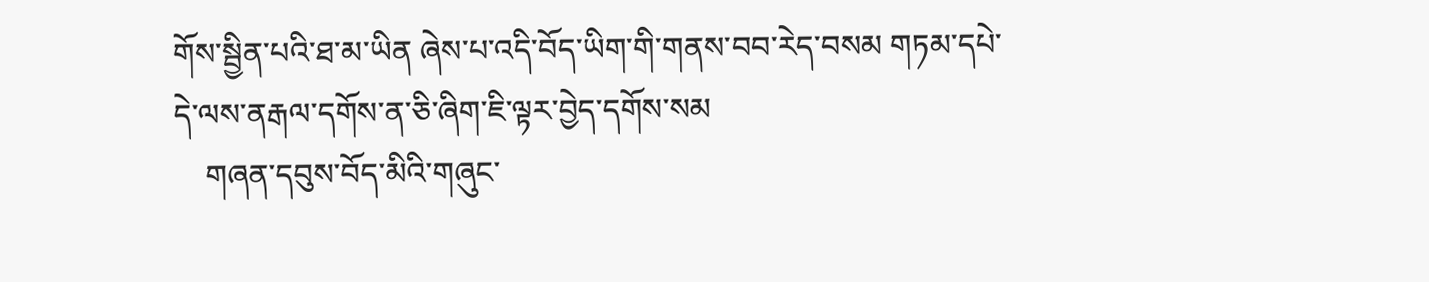གོས་སྦྱིན་པའི་ཐ་མ་ཡིན ཞེས་པ་འདི་བོད་ཡིག་གི་གནས་བབ་རེད་བསམ གཏམ་དཔེ་དེ་ལས་ནརྒལ་དགོས་ན་ཅི་ཞིག་ཇི་ལྟར་བྱེད་དགོས་སམ
    གཞན་དབུས་བོད་མིའི་གཞུང་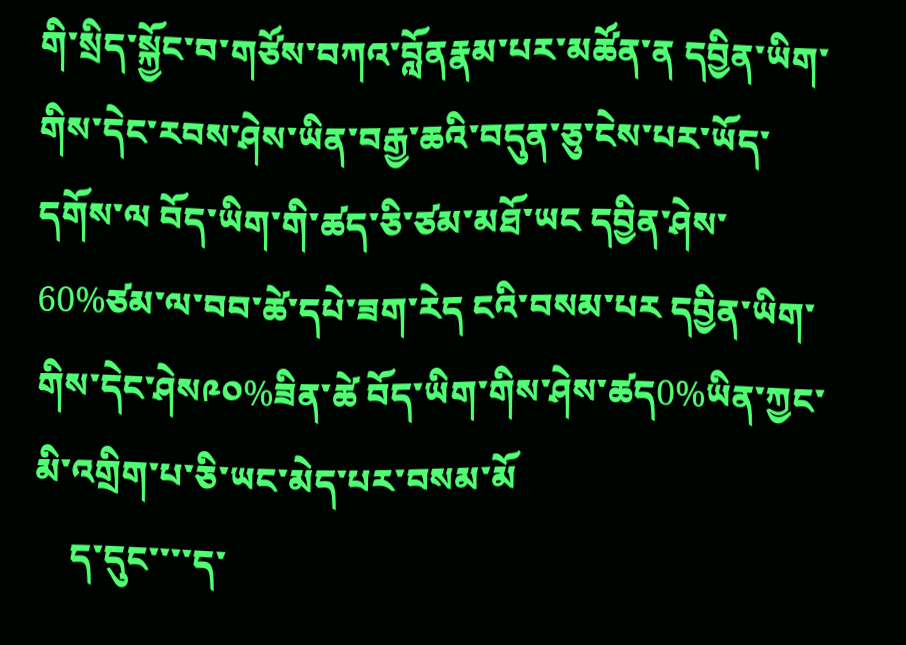གི་སྲིད་སྐྱོང་བ་གཙོས་བཀའ་བློནརྣམ་པར་མཚོན་ན དབྱིན་ཡིག་གིས་དེང་རབས་ཤེས་ཡིན་བརྒྱ་ཆའི་བདུན་ཅུ་ངེས་པར་ཡོད་དགོས་ལ བོད་ཡིག་གི་ཚད་ཅི་ཙམ་མཐོ་ཡང དབྱིན་ཤེས་60%ཙམ་ལ་བབ་ཚེ་དཔེ་ཟག་རེད ངའི་བསམ་པར དབྱིན་ཡིག་གིས་དེང་ཤེས༩༠%ཟིན་ཚེ བོད་ཡིག་གིས་ཤེས་ཚད0%ཡིན་ཀྱང་མི་འགྲིག་པ་ཅི་ཡང་མེད་པར་བསམ་མོ
    ད་དུང་་་་ད་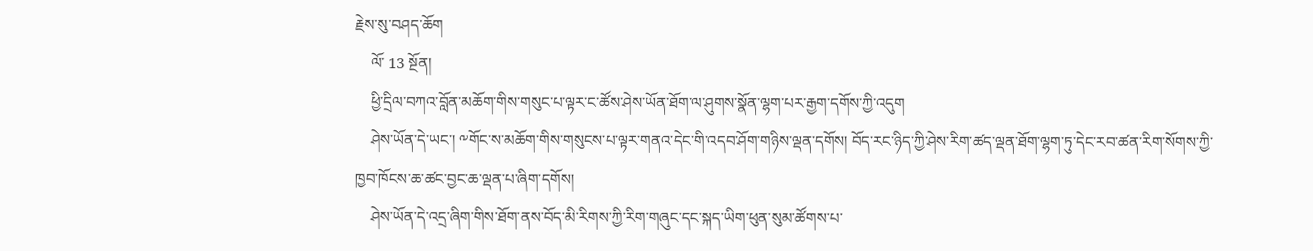རྗེས་སུ་བཤད་ཆོག
    ལོ་ 13 སྔོན།
    ཕྱི་དྲིལ་བཀའ་བློན་མཆོག་གིས་གསུང་པ་ལྟར་ང་ཚོས་ཤེས་ཡོན་ཐོག་ལ་ཤུགས་སྣོན་ལྷག་པར་རྒྱག་དགོས་ཀྱི་འདུག
    ཤེས་ཡོན་དེ་ཡང་། ༸གོང་ས་མཆོག་གིས་གསུངས་པ་ལྟར་གནའ་དེང་གི་འདབ་ཤོག་གཉིས་ལྡན་དགོས། བོད་རང་ཉིད་ཀྱི་ཤེས་རིག་ཚད་ལྡན་ཐོག་ལྷག་ཏུ་དེང་རབ་ཚན་རིག་སོགས་ཀྱི་ཁྱབ་ཁོངས་ཆ་ཚང་བྱང་ཆ་ལྡན་པ་ཞིག་དགོས།
    ཤེས་ཡོན་དེ་འདྲ་ཞིག་གིས་ཐོག་ནས་བོད་མི་རིགས་ཀྱི་རིག་གཞུང་དང་སྐད་ཡིག་ཕུན་སུམ་ཚོགས་པ་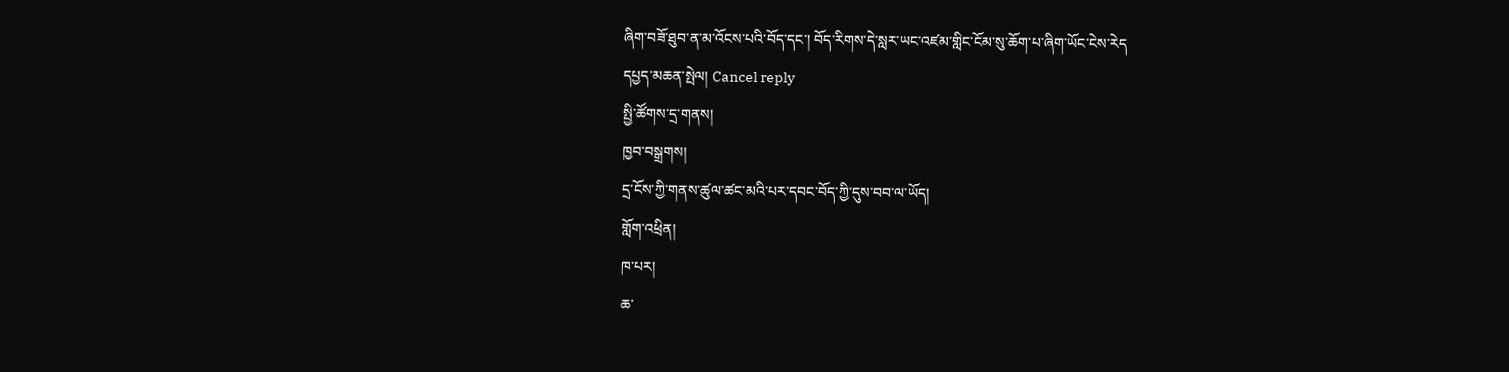ཞིག་བཟོ་ཐུབ་ན་མ་འོངས་པའི་བོད་དང་། བོད་རིགས་དེ་སླར་ཡང་འཛམ་གླིང་ངོམ་སུ་ཆོག་པ་ཞིག་ཡོང་ངེས་རེད
དཔྱད་མཆན་སྤེལ། Cancel reply
སྤྱི་ཚོགས་དྲ་གནས།
ཁྱབ་བསྒྲགས།
དྲ་ངོས་ཀྱི་གནས་ཚུལ་ཚང་མའི་པར་དབང་བོད་ཀྱི་དུས་བབ་ལ་ཡོད།
གློག་འཕྲིན།
ཁ་པར།
ཆ་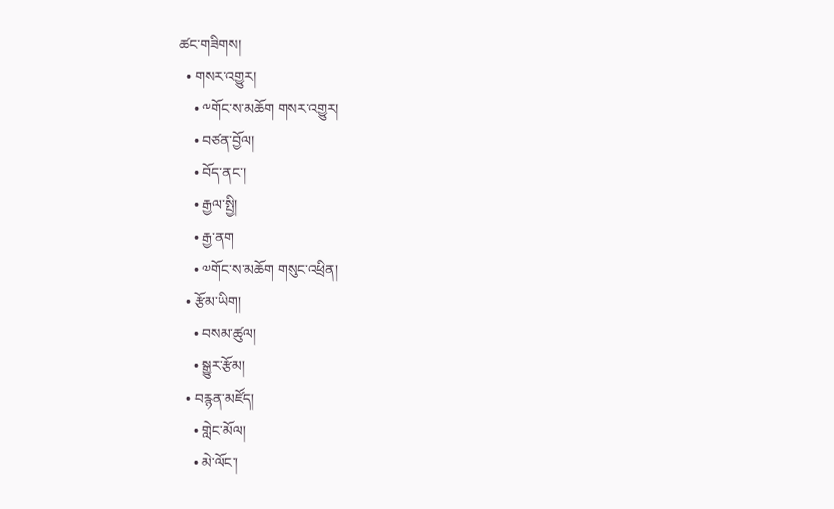ཚང་གཟིགས།
  • གསར་འགྱུར།
    • ༸གོང་ས་མཆོག གསར་འགྱུར།
    • བཙན་བྱོལ།
    • བོད་ནང་།
    • རྒྱལ་སྤྱི།
    • རྒྱ་ནག
    • ༧གོང་ས་མཆོག གསུང་འཕྲིན།
  • རྩོམ་ཡིག།
    • བསམ་ཚུལ།
    • སྒྱུར་རྩོམ།
  • བརྙན་མཛོད།
    • གླེང་མོལ།
    • མེ་ལོང་།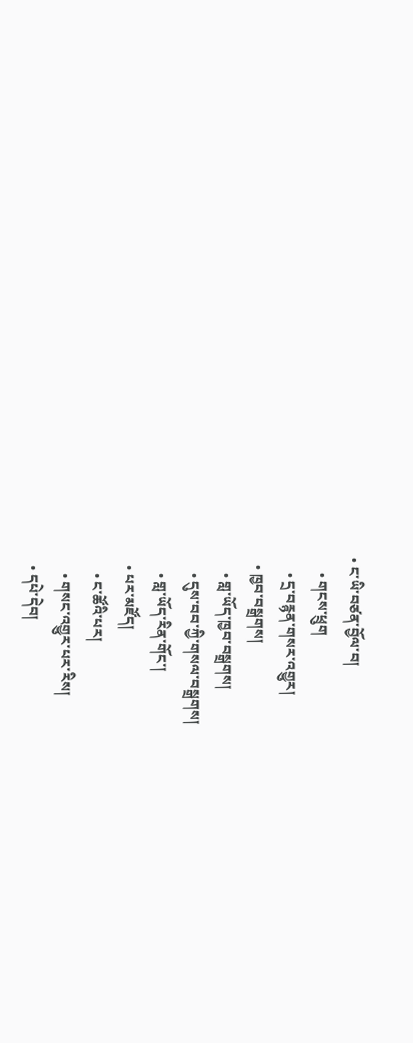• ང་ཡི་བཙན་བྱོལ་བ།
    • གངས་ཕྲུག
    • དྲ་བརྙན་གསར་འགྱུར།
  • ཁྱབ་བསྒྲགས།
    • གླ་ཡོད་ཁྱབ་བསྒྲགས།
    • དུས་བབ་ཀྱི་གསལ་བསྒྲགས།
    • གླ་ཡོད་རིན་གོང་།
  • པར་མཛོད།
    • ང་ཚོའི་པར།
    • གསང་འགྱུར་པར་རིས།
  • དཔེ་དེབ།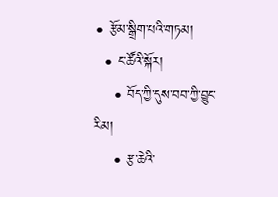• རྩོམ་སྒྲིག་པའི་གཏམ།
  • ང་ཚོའི་སྐོར།
    • བོད་ཀྱི་དུས་བབ་ཀྱི་བྱུང་རིམ།
    • རྩ་ཆེའི་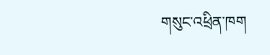གསུང་འཕྲིན་ཁག